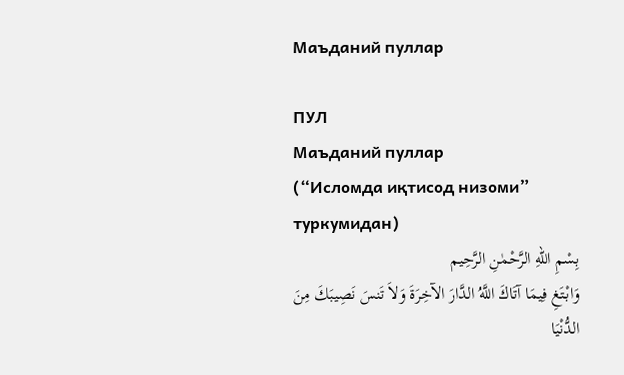Маъданий пуллар

ПУЛ
Маъданий пуллар
(“Исломда иқтисод низоми” туркумидан)
بِسْمِ اللهِ الرَّحْمٰنِ الرَّحِيم
وَابْتَغِ فِيمَا آتَاكَ اللَّهُ الدَّارَ الآخِرَةَ وَلاَ تَنسَ نَصِيبَكَ مِنَ الدُّنْيَا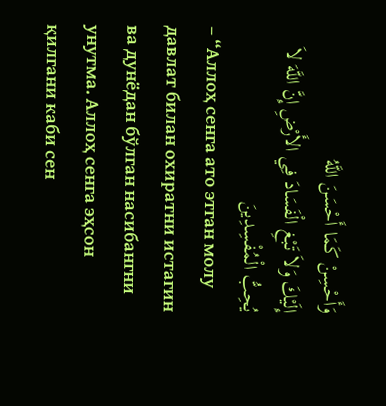وَأَحْسِنْ كَمَا أَحْسَنَ اللَّهُ
إِلَيْكَ وَلاَ تَبْغِ الْفَسَادَ فِي الأَرْضِ إِنَّ اللَّهَ لاَ يُحِبُّ الْمُفْسِدِينَ
– “Аллоҳ сенга ато этган молу давлат билан охиратни истагин ва дунёдан бўлган насибангни унутма. Аллоҳ сенга эҳсон қилгани каби сен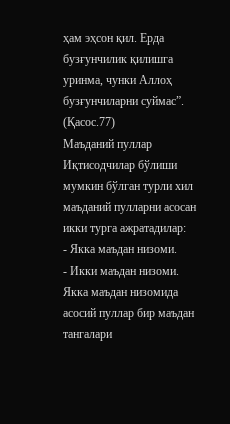ҳам эҳсон қил. Ерда бузғунчилик қилишга уринма, чунки Аллоҳ бузғунчиларни суймас”. (Қасос.77)
Маъданий пуллар
Иқтисодчилар бўлиши мумкин бўлган турли хил маъданий пулларни асосан икки турга ажратадилар:
- Якка маъдан низоми.
- Икки маъдан низоми.
Якка маъдан низомида асосий пуллар бир маъдан тангалари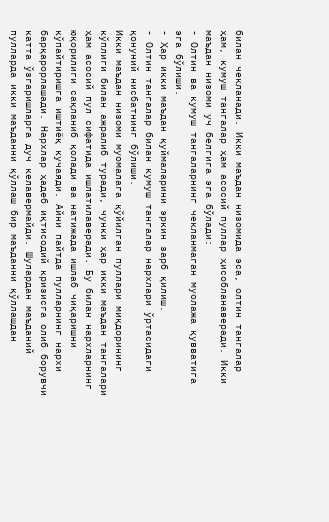билан чекланади. Икки маъдан низомида эса, олтин тангалар ҳам, кумуш тангалар ҳам асосий пуллар ҳисобланаверади. Икки маъдан низоми уч белгига эга бўлади:
- Олтин ва кумуш тангаларнинг чекланмаган муолажа қувватига эга бўлиши.
- Ҳар икки маъдан қуймаларини эркин зарб қилиш.
- Олтин тангалар билан кумуш тангалар нархлари ўртасидаги қонуний нисбатнинг бўлиши.
Икки маъдан низоми муомалага қўйилган пуллари миқдорининг кўплиги билан ажралиб туради, чунки ҳар икки маъдан тангалари ҳам асосий пул сифатида ишлатилаверади. Бу билан нархларнинг юқорилиги сақланиб қолади ва натижада ишлаб чиқаришни кўпайтиришга иштиёқ кучаяди. Айни пайтда пулларнинг нархи барқарорлашади. Нархлар ҳадеб иқтисодий кризисга олиб борувчи катта ўзгаришларга дуч келавермайди. Шулардан маъданий пулларда икки маъданни қўллаш бир маъданни қўллашдан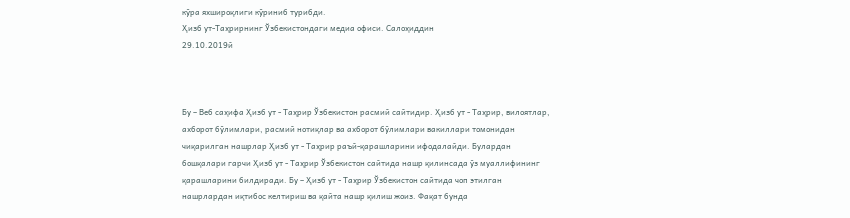кўра яхшироқлиги кўриниб турибди.
Ҳизб ут-Таҳрирнинг Ўзбекистондаги медиа офиси. Салоҳиддин
29.10.2019й



Бу – Веб саҳифа Ҳизб ут - Таҳрир Ўзбекистон расмий сайтидир. Ҳизб ут - Таҳрир, вилоятлар, ахборот бўлимлари, расмий нотиқлар ва ахборот бўлимлари вакиллари томонидан чиқарилган нашрлар Ҳизб ут - Таҳрир раъй-қарашларини ифодалайди. Булардан бошқалари гарчи Ҳизб ут - Таҳрир Ўзбекистон сайтида нашр қилинсада ўз муаллифининг қарашларини билдиради. Бу – Ҳизб ут - Таҳрир Ўзбекистон сайтида чоп этилган нашрлардан иқтибос келтириш ва қайта нашр қилиш жоиз. Фақат бунда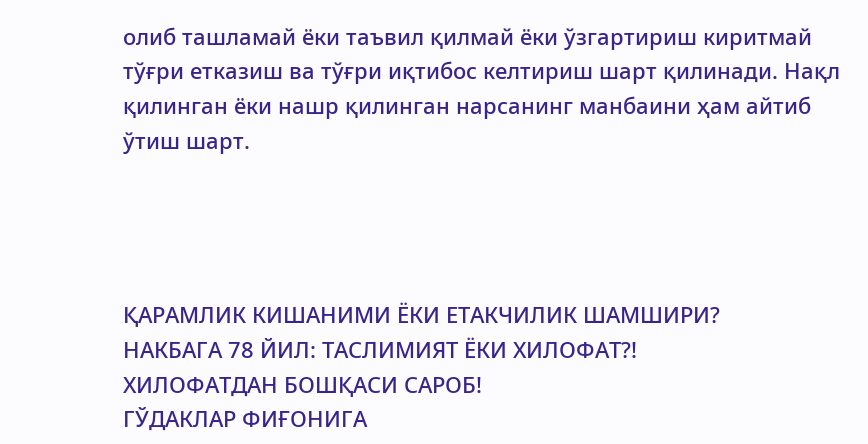олиб ташламай ёки таъвил қилмай ёки ўзгартириш киритмай тўғри етказиш ва тўғри иқтибос келтириш шарт қилинади. Нақл қилинган ёки нашр қилинган нарсанинг манбаини ҳам айтиб ўтиш шарт.




ҚАРАМЛИК КИШАНИМИ ЁКИ ЕТАКЧИЛИК ШАМШИРИ?
НАКБАГА 78 ЙИЛ: ТАСЛИМИЯТ ЁКИ ХИЛОФАТ?!
ХИЛОФАТДАН БОШҚАСИ САРОБ!
ГЎДАКЛАР ФИҒОНИГА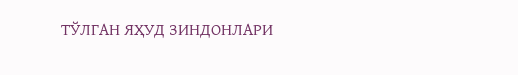ТЎЛГАН ЯҲУД ЗИНДОНЛАРИ